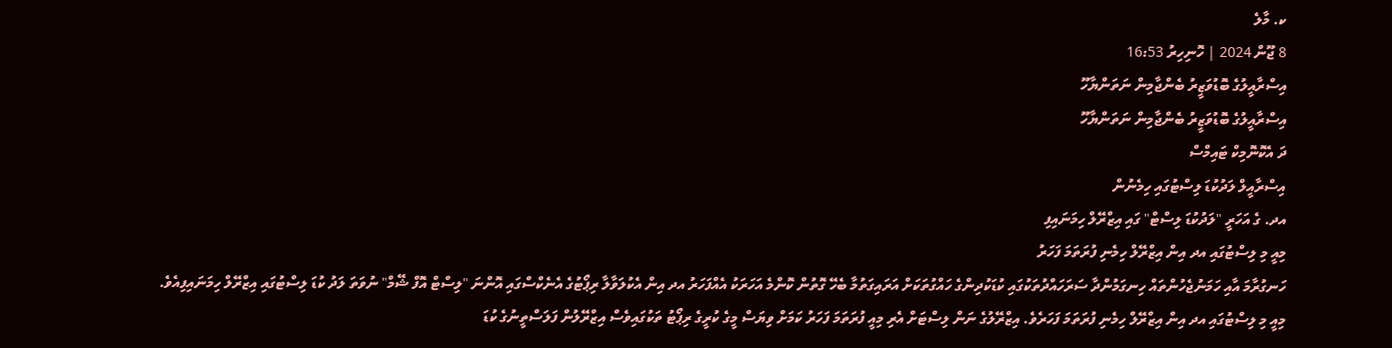ކ. މާލެ
8 ޖޫން 2024 | ހޮނިހިރު 16:53
އިސްރާއީލުގެ ބޮޑުވަޒީރު ބެންޖާމިން ނަތަންޔާހޫ
އިސްރާއީލުގެ ބޮޑުވަޒީރު ބެންޖާމިން ނަތަންޔާހޫ
ދަ އެކޮނޮމިކް ޓައިމްސް
އިސްރާއީލް ލަދުކުޑަ ލިސްޓުގައި ހިމެނުން
އދ. ގެ އަހަރީ "ލަދުކުޑަ ލިސްޓް" ގައި އިޒްރޭލް ހިމަނައިފި
މިއީ މި ލިސްޓުގައި އދ އިން އިޒްރޭލް ހިމެނި ފުރަތަމަ ފަހަރު
ހަނގުރާމަ އާއި ހަމަނުޖެހުންތައް ހިނގަމުންދާ ސަރަހައްދުތަކުގައި ކުޑަކުދިންގެ ހައްގުތަކަށް އަރައިގަތުމާ ބެހޭ ގޮތުން ކޮންމެ އަހަރަކު އެއްފަހަރު އދ އިން އެކުލަވާލާ ރިޕޯޓުގެ އެނެކްސްގައި އޮންނަ "ލިސްޓް އޮފް ޝޭމް" ނުވަތަ ލަދު ކުޑަ ލިސްޓުގައި އިޒްރޭލް ހިމަނައިފިއެވެ.
މިއީ މި ލިސްޓުގައި އދ އިން އިޒްރޭލް ހިމެނި ފުރަތަމަ ފަހަރެވެ. އިޒްރޭލުގެ ނަން ލިސްޓަށް އެރި މިއީ ފުރަތަމަ ފަހަރު ކަމަށް ވިޔަސް މީގެ ކުރީގެ ރިޕޯޓު ތަކުގައިވެސް އިޒްރޭލުން ފަލަސްތީނުގެ ކުޑަ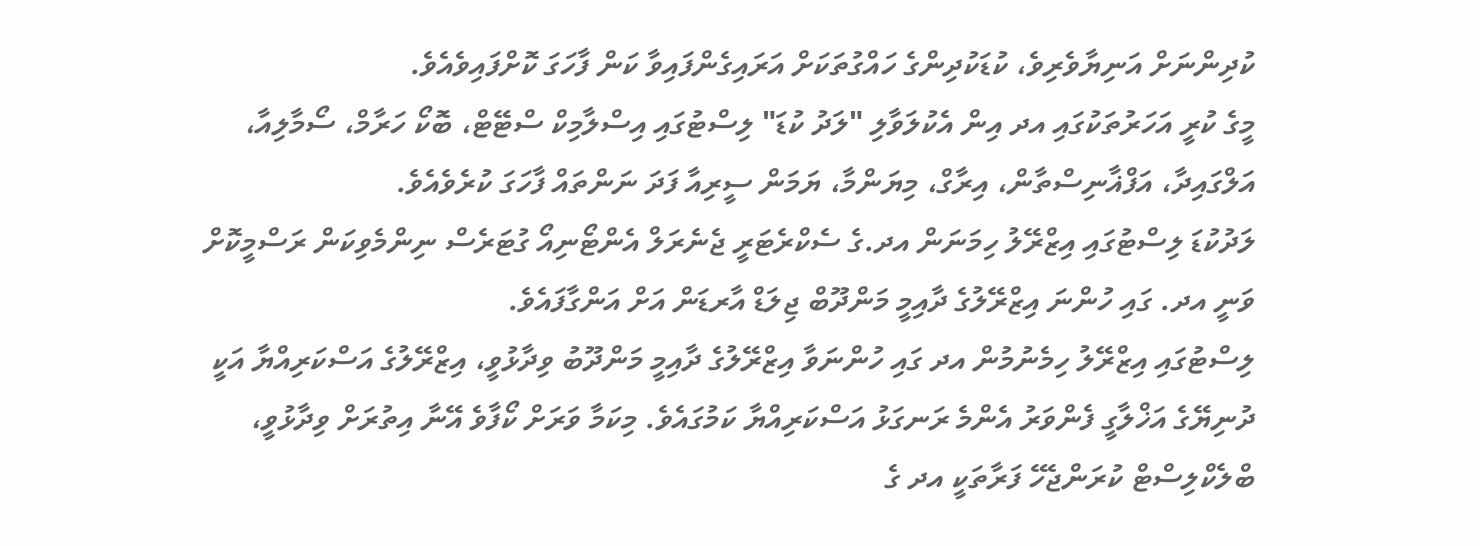ކުދިންނަށް އަނިޔާވެރިވެ، ކުޑަކުދިންގެ ހައްގުތަކަށް އަރައިގެންފައިވާ ކަން ފާހަގަ ކޮށްފައިވެއެވެ.
މީގެ ކުރީ އަހަރުތަކުގައި އދ އިން އެކުލަވާލި "ލަދު ކުޑަ" ލިސްޓުގައި އިސްލާމިކް ސްޓޭޓް، ބޮކޯ ހަރާމް، ސޯމާލިއާ، އަލްގައިދާ، އަފްޣާނިސްތާން، އިރާގް، މިޔަންމާ، ޔަމަން ސީރިއާ ފަދަ ނަންތައް ފާހަގަ ކުރެވެއެވެ.
ލަދުކުޑަ ލިސްޓުގައި އިޒްރޭލު ހިމަނަން އދ.ގެ ސެކްރެޓަރީ ޖެނެރަލް އެންޓޯނިއޯ ގުޓަރެސް ނިންމެވިކަން ރަސްމީކޮށް ވަނީ އދ. ގައި ހުންނަ އިޒްރޭލުގެ ދާއިމީ މަންދޫބް ޖިލަޑް އާރޑަން އަށް އަންގާފައެވެ.
ލިސްޓުގައި އިޒްރޭލު ހިމެނުމުން އދ ގައި ހުންނަވާ އިޒްރޭލުގެ ދާއިމީ މަންދޫބު ވިދާޅުވީ، އިޒްރޭލުގެ އަސްކަރިއްޔާ އަކީ ދުނިޔޭގެ އަޚްލާގީ ފެންވަރު އެންމެ ރަނގަޅު އަސްކަރިއްޔާ ކަމުގައެވެ. މިކަމާ ވަރަށް ކޯފާވެ އޭނާ އިތުރަށް ވިދާޅުވީ، ބްލެކްލިސްޓް ކުރަންޖެހޭ ފަރާތަކީ އދ ގެ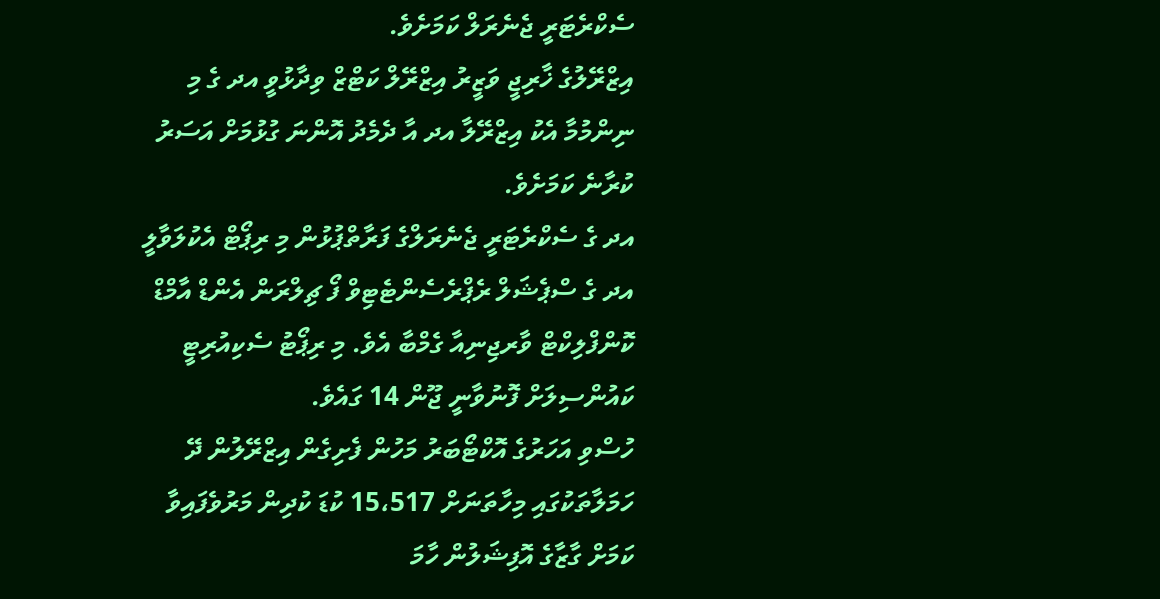ސެކްރެޓަރީ ޖެނެރަލް ކަމަށެވެ.
އިޒްރޭލުގެ ޚާރިޖީ ވަޒީރު އިޒްރޭލް ކަޓްޒް ވިދާޅުވީ އދ ގެ މި ނިންމުމާ އެކު އިޒްރޭލާ އދ އާ ދެމެދު އޮންނަ ގުޅުމަށް އަސަރު ކުރާނެ ކަމަށެވެ.
އދ ގެ ސެކްރެޓަރީ ޖެނެރަލްގެ ފަރާތްޕުޅުން މި ރިޕޯޓް އެކުލަވާލީ އދ ގެ ސްޕެޝަލް ރެޕްރެސެންޓެޓިވް ފޯ ޗިލްރަން އެންޑް އާމްޑް ކޮންފްލިކްޓް ވާރޖިނިއާ ގެމްބާ އެވެ. މި ރިޕޯޓު ސެކިއުރިޓީ ކައުންސިލަށް ފޮނުވާނީ ޖޫން 14 ގައެވެ.
ހުސްވި އަހަރުގެ އޮކްޓޯބަރު މަހުން ފެށިގެން އިޒްރޭލުން ދޭ ހަމަލާތަކުގައި މިހާތަނަށް 15،517 ކުޑަ ކުދިން މަރުވެފައިވާ ކަމަށް ގާޒާގެ އޮފިޝަލުން ހާމަ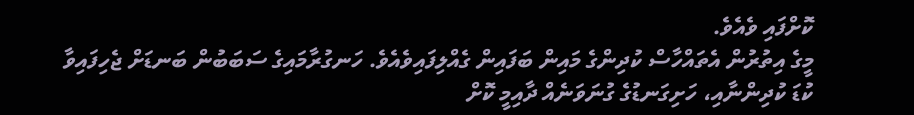ކޮށްފައި ވެއެވެ.
މީގެ އިތުރުން އެތައްހާސް ކުދިންގެ މައިން ބަފައިން ގެއްލިފައިވެއެވެ. ހަނގުރާމައިގެ ސަބަބުން ބަނޑަށް ޖެހިފައިވާ ކުޑަ ކުދިންނާއި، ހަށިގަނޑުގެ ގުނަވަނެއް ދާއިމީ ކޮށް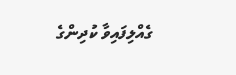ގެއްލިފައިވާ ކުދިންގެ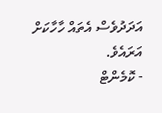އަދަދުވެސް އެތައް ހާހާކަށް އަރައެވެ.
- ކޮމެންޓް